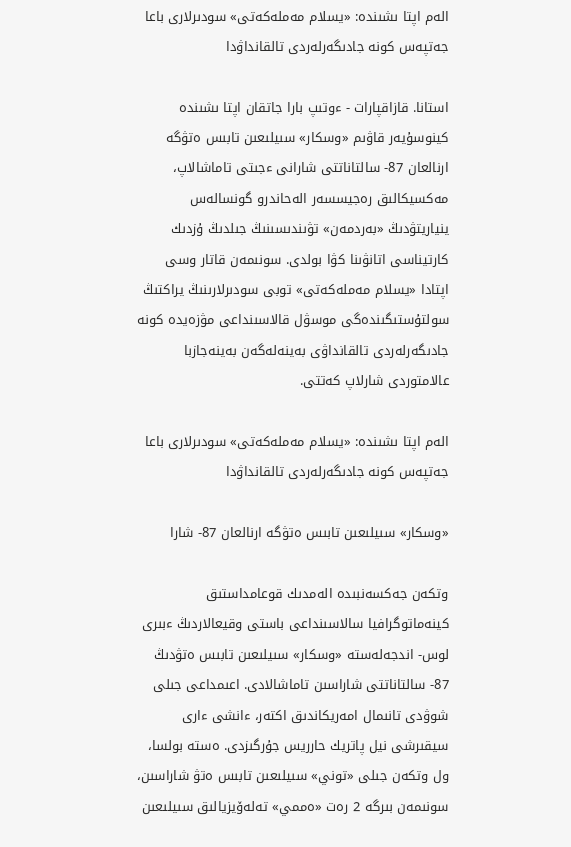الەم اپتا ىشىندە: «يسلام مەملەكەتى» سودىرلارى باعا جەتپەس كونە جادىگەرلەردى تالقانداۋدا

استانا. قازاقپارات - ءوتىپ بارا جاتقان اپتا ىشىندە كينوسۇيەر قاۋىم «وسكار» سىيلىعىن تابىس ەتۋگە ارنالعان 87- سالتاناتتى شارانى ءجىتى تاماشالاپ، مەكسيكالىق رەجيسسەر الەحاندرو گونسالەس ينياريتۋدىڭ «بەردمەن» تۋىندىسىنىڭ جىلدىڭ ۇزدىك كارتيناسى اتانۋىنا كۋا بولدى. سونىمەن قاتار وسى اپتادا «يسلام مەملەكەتى» توبى سودىرلارىنىڭ يراكتىڭ سولتۇستىگىندەگى موسۋل قالاسىنداعى مۋزەيدە كونە جادىگەرلەردى تالقانداۋى بەينەلەگەن بەينەجازبا عالامتوردى شارلاپ كەتتى.

الەم اپتا ىشىندە: «يسلام مەملەكەتى» سودىرلارى باعا جەتپەس كونە جادىگەرلەردى تالقانداۋدا

«وسكار» سىيلىعىن تابىس ەتۋگە ارنالعان 87- شارا

وتكەن جەكسەنبىدە الەمدىك قوعامداستىق كينەماتوگرافيا سالاسىنداعى باستى وقيعالاردىڭ ءبىرى لوس- اندجەلەستە «وسكار» سىيلىعىن تابىس ەتۋدىڭ 87- سالتاناتتى شاراسىن تاماشالادى. اعىمداعى جىلى شوۋدى تانىمال امەريكاندىق اكتەر، ءانشى ءارى سيقىرشى نيل پاتريك حارريس جۇرگىزدى. ەستە بولسا، ول وتكەن جىلى «توني» سىيلىعىن تابىس ەتۋ شاراسىن، سونىمەن بىرگە 2 رەت «ەممي» تەلەۆيزيالىق سىيلىعىن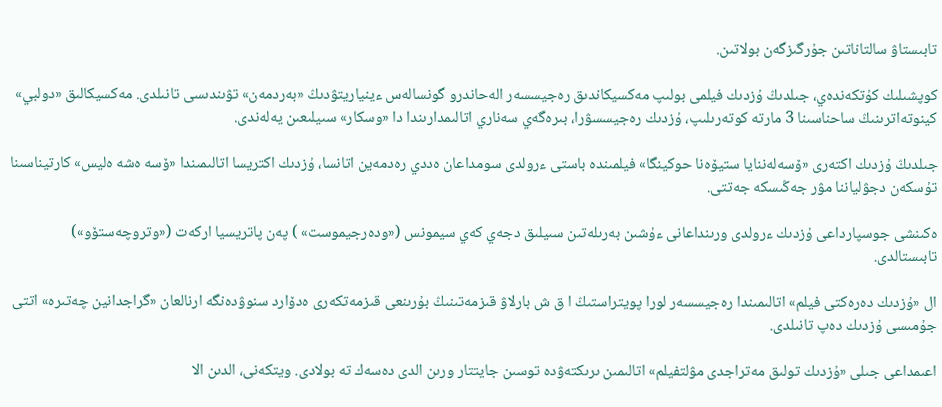تابىستاۋ سالتاناتىن جۇرگىزگەن بولاتىن.

كوپشىلىك كۇتكەندەي، جىلدىڭ ۇزدىك فيلمى بولىپ مەكسيكاندىق رەجيسسەر الەحاندرو گونسالەس ءينياريتۋدىڭ «بەردمەن» تۋىندىسى تانىلدى. مەكسيكالىق «دولبي» كينوتەاترىنىڭ ساحناسىنا 3 مارتە كوتەرىلىپ، ۇزدىك رەجيسسۋرا، بىرەگەي سەناري اتالىمدارىندا دا «وسكار» سىيلىعىن يەلەندى.

جىلدىڭ ۇزدىك اكتەرى «ۆسەلەننايا ستيۆەنا حوكينگا» فيلمىندە باستى ءرولدى سومداعان ەددي رەدمەين اتانسا، ۇزدىك اكتريسا اتالىمىندا «ۆسە ەشە ەليس» كارتيناسىنا تۇسكەن دجۋلياننا مۋر جەڭىسكە جەتتى.

ەكىنشى جوسپارداعى ۇزدىك ءرولدى ورىنداعانى ءۇشىن بەرىلەتىن سىيلىق دجەي كەي سيمونس («ودەرجيموست» ) پەن پاتريسيا اركەت («وتروچەستۆو») تابىستالدى.

ال «ۇزدىك دەرەكتى فيلم» اتالىمىندا رەجيسسەر لورا پويتراستىڭ ا ق ش بارلاۋ قىزمەتىنىڭ بۇرىنعى قىزمەتكەرى ەدۆارد سنوۋدەنگە ارنالعان «گراجدانين چەتىرە» اتتى جۇمىسى ۇزدىك دەپ تانىلدى.

اعىمداعى جىلى «ۇزدىك تولىق مەتراجدى مۋلتفيلم» اتالىمىن ىرىكتەۋدە توسىن جايتتار ورىن الدى دەسەك تە بولادى. ويتكەنى، الدىن الا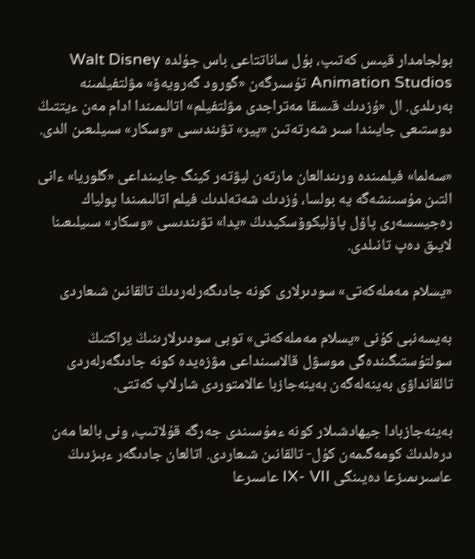بولجامدار قيىس كەتىپ، بۇل ساناتتاعى باس جۇلدە Walt Disney Animation Studios تۇسىرگەن «گورود گەرويەۆ» مۋلتفيلمىنە بەرىلدى. ال «ۇزدىك قىسقا مەتراجدى مۋلتفيلم» اتالىمىندا ادام مەن ءيتتىڭ دوستىعى جايىندا سىر شەرتەتىن «پير» تۋىندىسى «وسكار» سىيلىعىن الدى.

«سەلما» فيلمىندە ورىندالعان مارتەن ليۋتەر كينگ جايىنداعى «گلوريا» ءانى التىن مۇسىنشەگە يە بولسا، ۇزدىك شەتەلدىك فيلم اتالىمىندا پولياك رەجيسسەرى پاۆل پاۆليكوۆسكيدىڭ «يدا» تۋىندىسى «وسكار» سىيلىعىنا لايىق دەپ تانىلدى.

«يسلام مەملەكەتى» سودىرلارى كونە جادىگەرلەردىڭ تالقانىن شىعاردى

بەيسەنبى كۇنى «يسلام مەملەكەتى» توبى سودىرلارىنىڭ يراكتىڭ سولتۇستىگىندەگى موسۋل قالاسىنداعى مۋزەيدە كونە جادىگەرلەردى تالقانداۋى بەينەلەگەن بەينەجازبا عالامتوردى شارلاپ كەتتى.

بەينەجازبادا جيھادشىلار كونە ءمۇسىندى جەرگە قۇلاتىپ، ونى بالعا مەن درەلدىڭ كومەگىمەن كۇل- تالقانىن شىعاردى. اتالعان جادىگەر ءبىزدىڭ عاسىرىمىزعا دەيىنگى IX- VII عاسىرعا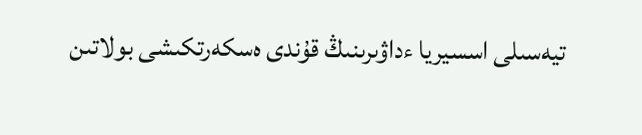تيەسىلى اسسيريا ءداۋىرىنىڭ قۇندى ەسكەرتكىشى بولاتىن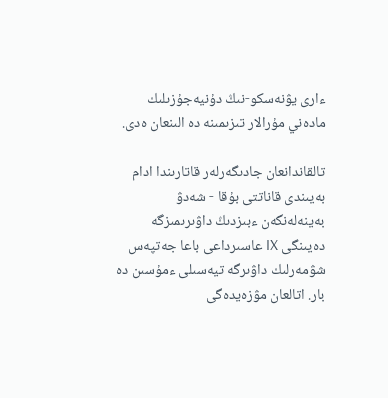ءارى يۋنەسكو-نىڭ دۇنيەجۇزىلىك مادەني مۇرالار تىزىمىنە دە الىنعان ەدى.

تالقاندانعان جادىگەرلەر قاتارىندا ادام بەيىندى قاناتتى بۇقا - شەدۋ بەينەلەنگەن ءبىزدىڭ داۋىرىمىزگە دەيىنگى IX عاسىرداعى باعا جەتپەس شۋمەرلىك داۋىرگە تيەسىلى ءمۇسىن دە بار. اتالعان مۋزەيدەگى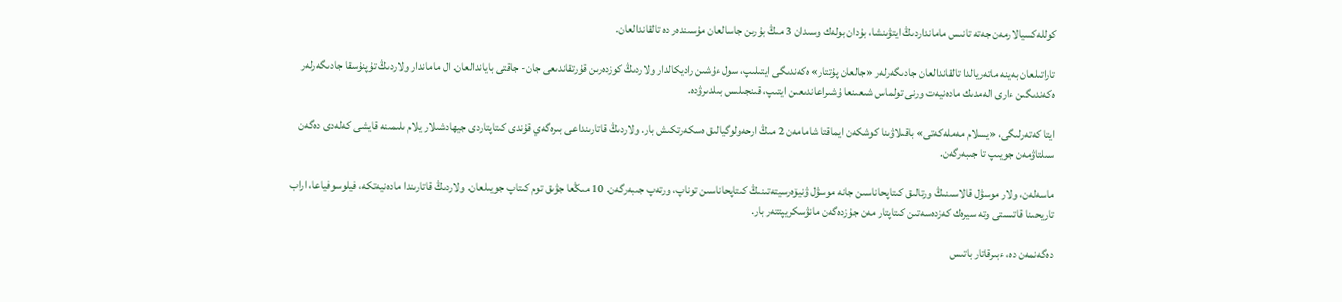كوللەكسيالارمەن جەتە تانىس مامانداردىڭ ايتۋىنشا، بۇدان بولەك وسىدان 3 مىڭ بۇرىن جاسالعان مۇسىندەر دە تالقاندالعان.

تاراتىلعان بەينە ماتەريالدا تالقاندالعان جادىگەرلەر «جالعان پۇتتار» ەكەندىگى ايتىلىپ، سول ءۇشىن راديكالدار ولاردىڭ كوزدەرىن قۇرتقاندىعى جان- جاقتى باياندالعان. ال ماماندار ولاردىڭ تۇپنۇسقا جادىگەرلەر ەكەندىگىن ءارى الەمدىك مادەنيەت ورنى تولماس شىعىنعا ۇشىراعاندىعىن ايتىپ، قىنجىلىس بىلدىرۋدە.

ايتا كەتەرلىگى، «يسلام مەملەكەتى» باقىلاۋىنا كوشكەن ايماقتا شامامەن 2 مىڭ ارحەولوگيالىق ەسكەرتكىش بار. ولاردىڭ قاتارىنداعى بىرەگەي قۇندى كىتاپتاردى جيھادشىلار يلام ىلىمىنە قايشى كەلەدى دەگەن سىلتاۋمەن جويىپ تا جىبەرگەن.

ماسەلەن، ولار موسۋل قالاسىنىڭ ورتالىق كىتاپحاناسىن جانە موسۋل ۋنيۆەرسيتەتىنىڭ كىتاپحاناسىن توناپ، ورتەپ جىبەرگەن. 10 مىڭعا جۋىق توم كىتاپ جويىلعان. ولاردىڭ قاتارىندا مادەنيەتكە، فيلوسوفياعا، اراب تاريحىنا قاتىستى وتە سيرەك كەزدەسەتىن كىتاپتار مەن جۇزدەگەن مانۋسكريپتتەر بار.

دەگەنمەن دە، ءبىرقاتار باتىس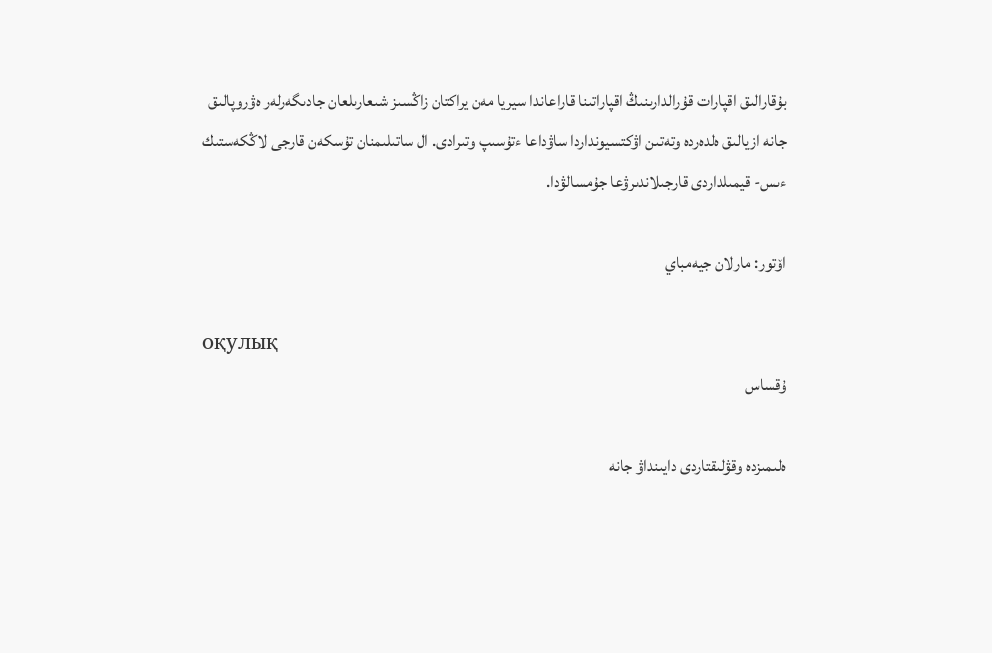بۇقارالىق اقپارات قۇرالدارىنىڭ اقپاراتىنا قاراعاندا سيريا مەن يراكتان زاڭسىز شىعارىلعان جادىگەرلەر ەۋروپالىق جانە ازيالىق ەلدەردە وتەتىن اۋكتسيونداردا ساۋداعا ءتۇسىپ وتىرادى. ال ساتىلىمنان تۇسكەن قارجى لاڭكەستىك ءىس- قيمىلداردى قارجىلاندىرۋعا جۇمسالۋدا.

اۆتور: مارلان جيەمباي

оқулық
ۇقساس

ەلىمىزدە وقۋلىقتاردى دايىنداۋ جانە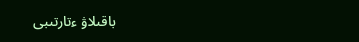باقىلاۋ ءتارتىبى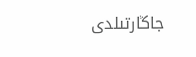جاڭارتىلدى